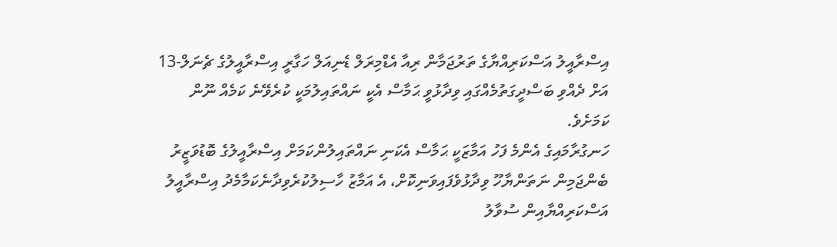އިސްރާއީލު އަސްކަރިއްޔާގެ ތަރުޖަމާން ރިއާ އެޑްމިރަލް ޑެނިއަލް ހަގާރީ އިސްރާއީލުގެ ޗެނަލް-13 އަށް ދެއްވި ބަސްދީގަތުމެއްގައި ވިދާޅުވީ ޙަމާސް އެކީ ނައްތައިލުމަކީ ކުރެވޭނެ ކަމެއް ނޫން ކަމަށެވެ.
ހަނގުރާމައިގެ އެންމެ ފަހު އަމާޒަކީ ޙަމާސް އެކަނި ނައްތައިލުންކަމަށް އިސްރާއީލުގެ ބޮޑުވަޒީރު ބެންޖަމިން ނަތަންޔާހޫ ވިދާޅުވެފައިވަނިކޮށް، އެ އަމާޒު ހާސިލުކުރެވިދާނެކަމާމެދު އިސްރާއީލު އަސްކަރިއްޔާއިން ސުވާލު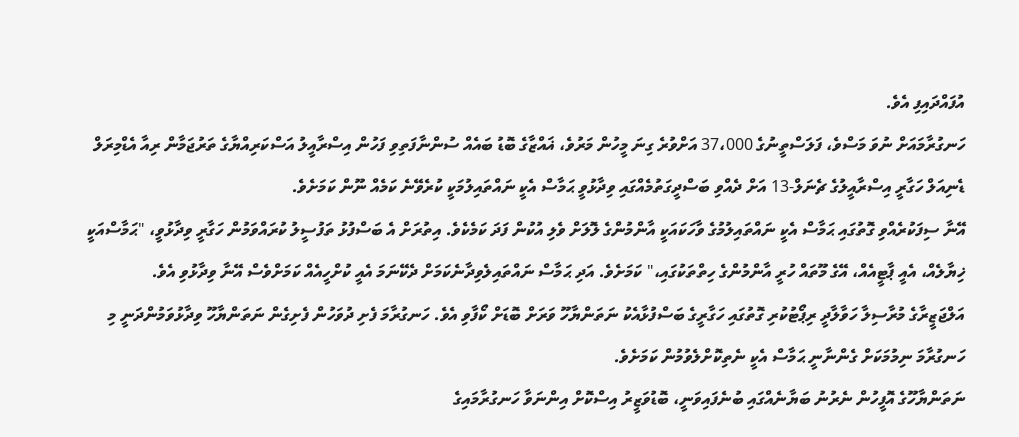އުފައްދައިފި އެވެ.
ހަނގުރާމައަށް ނުވަ މަސްވެ، ފަލަސްތީނުގެ 37،000 އަށްވުރެ ގިނަ މީހުން މަރުވެ، ޣައްޒާގެ ބޮޑު ބައެއް ސުންނާފަތިވި ފަހުން އިސްރާއީލު އަސްކަރިއްޔާގެ ތަރުޖަމާން ރިއާ އެޑްމިރަލް ޑެނިއަލް ހަގާރީ އިސްރާއީލުގެ ޗެނަލް-13 އަށް ދެއްވި ބަސްދީގަތުމެއްގައި ވިދާޅުވީ ޙަމާސް އެކީ ނައްތައިލުމަކީ ކުރެވޭނެ ކަމެއް ނޫން ކަމަށެވެ.
އޭނާ ސިފަކުރެއްވި ގޮތުގައި ޙަމާސް އެކީ ނައްތައިލުމުގެ ވާހަކައަކީ އާންމުންގެ ލޮލަށް ވެލި އުކުން ފަދަ ކަމެކެވެ. އިތުރަށް އެ ބަސްފުޅު ތަފުސީލު ކުރައްވަމުން ހަގާރީ ވިދާޅުވީ، "ޙަމާސްއަކީ ޚިޔާލެއް، އެއީ ޕާޓީއެއް، އޭގެ މޫތައް ހުރީ އާންމުންގެ ހިތްތަކުގައި،" ކަމަށެވެ. އަދި ޙަމާސް ނައްތައިލެވިދާނެކަމަށް ދެކޭނަމަ އެއީ ކުށްހީއެއް ކަމަށްވެސް އޭނާ ވިދާޅުވި އެވެ.
އަލްޖަޒީރާގެ މުރާސިލާ ހަވާލާދީ ރިޕޯޓުކުރި ގޮތުގައި ހަގާރީގެ ބަސްފުޅާއެކު ނަތަންޔާހޫ ވަރަށް ބޮޑަށް ކޯފާވި އެވެ. ހަނގުރާމަ ފެށި ދުވަހުން ފެށިގެން ނަތަންޔާހޫ ވިދާޅުވަމުންދަނީ މި ހަނގުރާމަ ނިމުމަކަށް ގެންނާނީ ޙަމާސް އެކީ ނެތިކޮށްލެވުމުން ކަމަށެވެ.
ނަތަންޔާހޫގެ އޮފީހުން ނެރުނު ބަޔާނެއްގައި ބުނެފައިވަނީ، ބޮޑުވަޒީރު އިސްކޮށް އިންނަވާ ހަނގުރާމައިގެ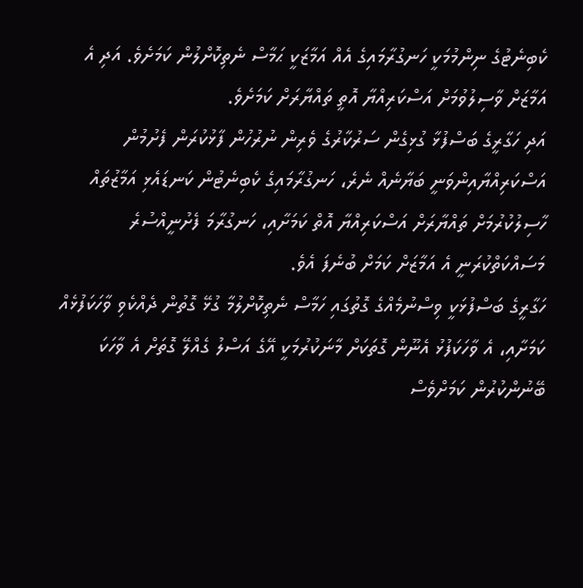ކެބިނެޓުގެ ނިންމުމަކީ ހަނގުރާމައިގެ އެއް އަމާޒަކީ ޙަމާސް ނެތިކޮށްލުން ކަމަށެވެ. އަދި އެ އަމާޒަށް ވާސިލުވުމަށް އަސްކަރިއްޔާ އޮތީ ތައްޔާރަށް ކަމަށެވެ.
އަދި ހަގާރީގެ ބަސްފުޅާ ގުޅިގެން ސަރުކާރުގެ ވެރިން ނުރުހުން ފާޅުކުރަން ފެށުމުން އަސްކަރިއްޔާއިންވަނީ ބަޔާނެއް ނެރެ، ހަނގުރާމައިގެ ކެބިނެޓުން ކަނޑައެޅި އަމާޒުތައް ހާސިލުކުރުމަށް ތައްޔާރަށް އަސްކަރިއްޔާ އޮތް ކަމަށާއި، ހަނގުރާމަ ފެށުނީއްސުރެ މަސައްކަތްކުރަނީ އެ އަމާޒަށް ކަމަށް ބުނެފަ އެވެ.
ހަގާރީގެ ބަސްފުޅަކީ ވިސްނުމެއްގެ ގޮތުގައި ހަމާސް ނެތިކޮށްލުމާ ގުޅޭ ގޮތުން ދެއްކެވި ވާހަކަފުޅެއް ކަމަށާއި، އެ ވާހަކަފުޅު އެނޫން ގޮތަކަށް މާނަކުރުމަކީ އޭގެ އަސްލު ގެއްލޭ ގޮތަށް އެ ވާހަކަ ބޭނުންކުރުން ކަމަށްވެސް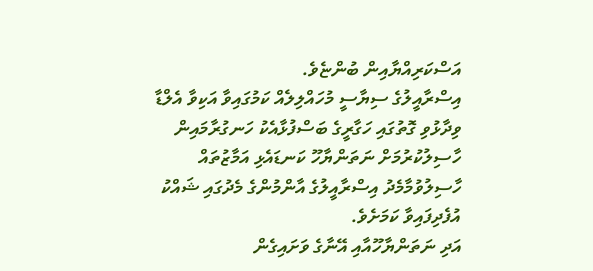އަސްކަރިއްޔާއިން ބުންޏެވެ.
އިސްރާއީލުގެ ސިޔާސީ މުހައްލިލެއް ކަމުގައިވާ އަކިވާ އެލްޑާ ވިދާޅުވި ގޮތުގައި ހަގާރީގެ ބަސްފުޅާއެކު ހަނގުރާމައިން ހާސިލުކުރުމަށް ނަތަންޔާހޫ ކަނޑައެޅި އަމާޒުތައް ހާސިލުވުމާމެދު އިސްރާއީލުގެ އާންމުންގެ މެދުގައި ޝައްކު އުފެދިފައިވާ ކަމަށެވެ.
އަދި ނަތަންޔާހޫއާއި އޭނާގެ ވަށައިގެން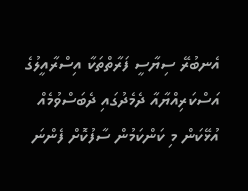އެނބުރޭ ސިޔާސީ ފަރާތްތަކާ އިސްރާއީލުގެ އަސްކަރިއްޔާއާ ދެމެދުގައި ދެބަސްވުމެއް އުޅޭކަން މި ކަންކަމުން ސާފުކޮށް ފެންނަ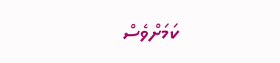ކަމަށްވެސް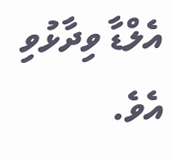އެލްޑާ ވިދާޅުވި އެވެ.